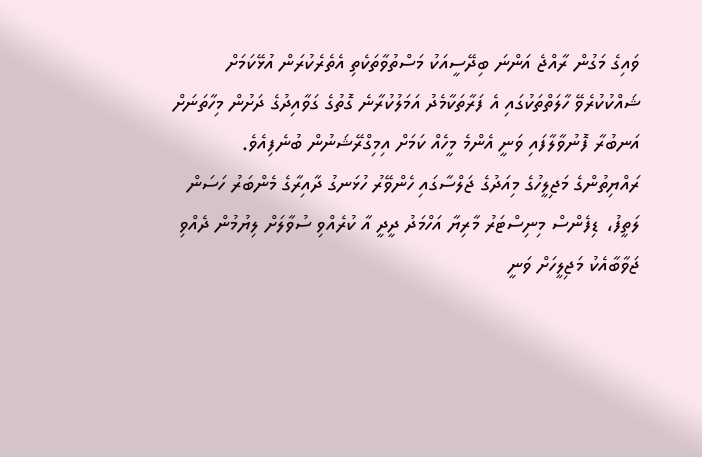ވައިގެ މަގުން ރާއްޖެ އަންނަ ބިދޭސީއަކު މަސްތުވާތަކެތި އެތެރެކުރަން އުޅޭކަމަށް ޝައްކުކުރެވޭ ހާލަތްތަކުގައި އެ ފަރާތަކާމެދު އަމަލުކުރާނެ ގޮތުގެ ގަވާއިދުގެ ދަށުން މިހާތަނަށް އަނބުރާ ފޮނުވާލާފައި ވަނީ އެންމެ މީހެއް ކަމަށް އިމިގްރޭޝަނުން ބުނެފިއެވެ.
ރައްޔިތުންގެ މަޖިލީހުގެ މިއަދުގެ ޖަލްސާގައި ހެންވޭރު ހުޅަނގު ދާއިރާގެ މެންބަރު ހަސަން ލަތީފު، ޑިފެންސް މިނިސްޓަރު މާރިޔާ އަހްމަދު ދީދީ އާ ކުރެއްވި ސުވާލަށް ލިޔުމުން ދެއްވި ޖަވާބާއެކު މަޖިލީހަށް ވަނީ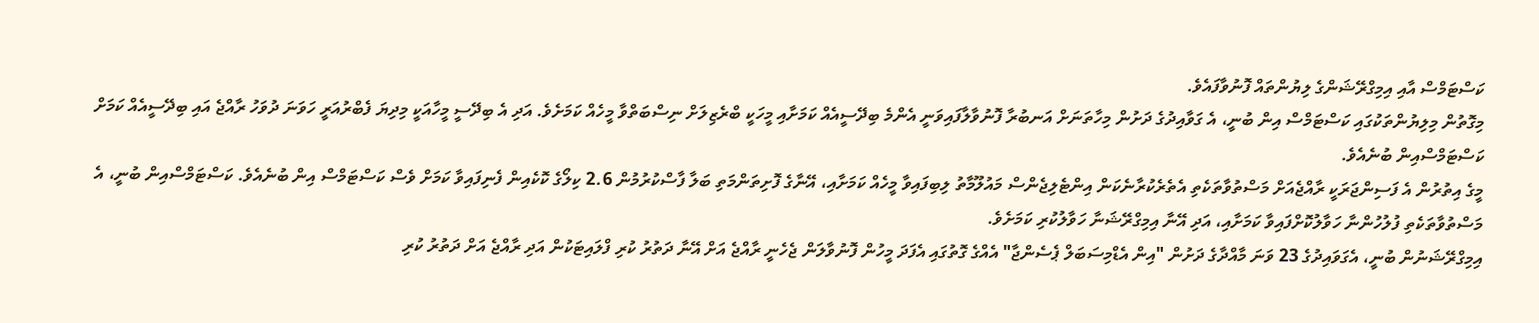ކަސްޓަމްސް އާއި އިމިގްރޭޝަންގެ ލިޔުންތައް ފޮނުވާފައެވެ.
މިގޮތުން މިލިޔުންތަކުގައި ކަސްޓަމްސް އިން ބުނީ، އެ ގަވާއިދުގެ ދަށުން މިހާތަނަށް އަނބުރާ ފޮނުވާލާފައިވަނީ އެންމެ ބިދޭސީއެއް ކަމަށާއި މީހަކީ ބްރެޒިލަށް ނިސްބަތްވާ މީހެއް ކަމަށެވެ. އަދި އެ ބިދޭސީ މީހާއަކީ މިދިޔަ ފެބްރުއަރީ ހަވަނަ ދުވަހު ރާއްޖެ އައި ބިދޭސީއެއް ކަމަށް ކަސްޓަމްސްއިން ބުނެއެވެ.
މީގެ އިތުރުން އެ ފަސިންޖަރަކީ ރާއްޖެއަށް މަސްތުވާތަކެތި އެތެރެކުރާނެކަން އިންޓެލިޖެންސް މައުލޫމާތު ލިބިފައިވާ މީހެއް ކަމަށާއި، އޭނާގެ ފޮށިތަންމަތި ބަލާ ފާސްކުރުމުން 2.6 ކިލޯގެ ކޮކެއިން ފެނިފައިވާ ކަމަށް ވެސް ކަސްޓަމްސް އިން ބުނެއެވެ. ކަސްޓަމްސްއިން ބުނީ، އެ މަސްތުވާތަކެތި ފުލުހުންނާ ހަވާލުކޮށްފައިވާ ކަމަށާއި، އަދި އޭނާ އިމިގްރޭޝަނާ ހަވާލުކުރި ކަމަށެވެ.
އިމިގްރޭޝަނުން ބުނީ، އެގަވައިދުގެ 23 ވަނަ މާއްދާގެ ދަށުން "އިން އެޑްމިސަބަލް ޕެސެންޖާ" އެއްގެ ގޮތުގައި އެފަދަ މީހުން ފޮނުވާލަން ޖެހެނީ ރާއްޖެ އަށް އޭނާ ދަތުރު ކުރި ފްލައިޓަކުން އަދި ރާއްޖެ އަށް ދަތުރު ކުރި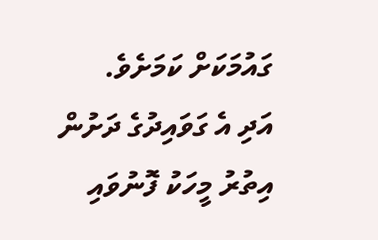ގައުމަކަށް ކަމަށެވެ.
އަދި އެ ގަވައިދުގެ ދަށުން އިތުރު މީހަކު ފޮނުވައި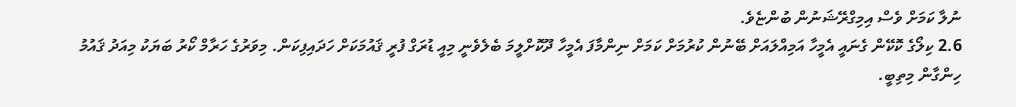ނުލާ ކަމަށް ވެސް އިމިގްރޭޝަނުން ބުންޏެވެ.
2.6 ކިލޯގެ ކޮކޭން ގެނައީ އެމީހާ އަމިއްލައަށް ބޭނުން ކުރުމަށް ކަމަށް ނިންމާފަ އެމީހާ ދޫކޮށްލީމަ ބެލެވެނީ މިއީ ޑުރަގް ފުރީ ޤައުމަކަށް ހަދައިފިކަން. މިވަރުގެ ހަރާމް ކޯރު ބަޔަކު މިއަދު ޤައުމު ހިންގާން މިތިބީ.